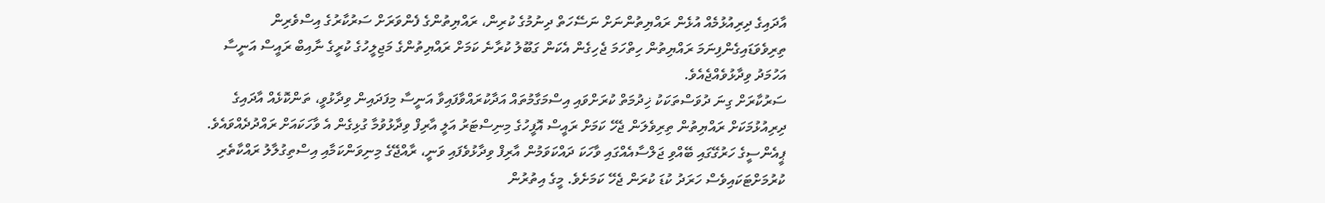އާދައިގެ ދިރިއުޅުމެއް އުޅެން ރައްޔިތުންނަށް ނަސޭހަތް ދިނުމުގެ ކުރިން، ރައްޔިތުންގެ ފެންވަރަށް ސަރުކާރުގެ އިސްވެރިން ތިރިވެވަޑައިގެންފިނަމަ ރައްޔިތުން ހިތްހަމަ ޖެހިގެން އެކަން ގަބޫލު ކުރާނެ ކަމަށް ރައްޔިތުންގެ މަޖިލީހުގެ ކުރީގެ ނާއިބް ރައީސް އަނީސާ އަހުމަދު ވިދާޅުވެއްޖެއެވެ.
ސަރުކާރަށް ގިނަ ދުވަސްތަކަކު ޚިދުމަތް ކުރަށްވައި އިސްމަގާމުތައް އަދާކުރައްވާފައިވާ އަނީސާ މިފަދައިން ވިދާޅުވީ، ތަންކޮޅެއް އާދައިގެ ދިރިއުޅުމަކަށް ރައްޔިތުން ތިރިވެލަން ޖެހޭ ކަމަށް ރައީސް އޮފީހުގެ މިނިސްޓަރު އަލީ އާރިފް ވިދާޅުވުމާ ގުޅިގެން އެ ވާހަކައަށް ރައްދުދެއްވައެވެ.
ޕީއެންސީގެ ހަރުގޭގައި ބޭއްވި ޖަލްސާއެއްގައި ވާހަކަ ދައްކަވަމުން އާރިފް ވިދާޅުވެފައި ވަނީ، ރާއްޖޭގެ މިނިވަންކަމާއި އިސްތިގުލާލު ރައްކާތެރި ކުރުމަށްޓަކައިވެސް ހަރަދު ކުޑަ ކުރަން ޖެހޭ ކަމަށެވެ. މީގެ އިތުރުން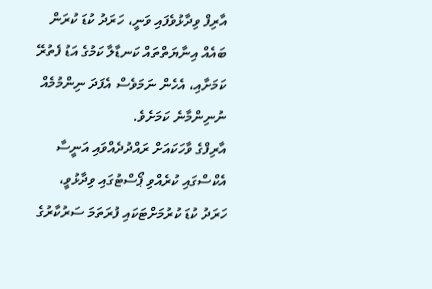އާރިފް ވިދާޅުވެފައި ވަނީ، ހަރަދު ކުޑަ ކުރަން ބައެއް އިނާޔަތްތައް ކަނޑާލާ ކަމުގެ އަޑު ފެތުރޭ ކަމަށާއި، އެހެން ނަމަވެސް އެފަދަ ނިންމުމެއް ނުނިންމާނެ ކަމަށެވެ.
އާރިފްގެ ވާހަކައަށް ރައްދުދެއްވައި އަނީސާ އެކްސްގައި ކުރެއްވި ޕޯސްޓުގައި ވިދާޅުވީ، ހަރަދު ކުޑަ ކުރުމަށްޓަކައި ފުރަތަމަ ސަރުކާރުގެ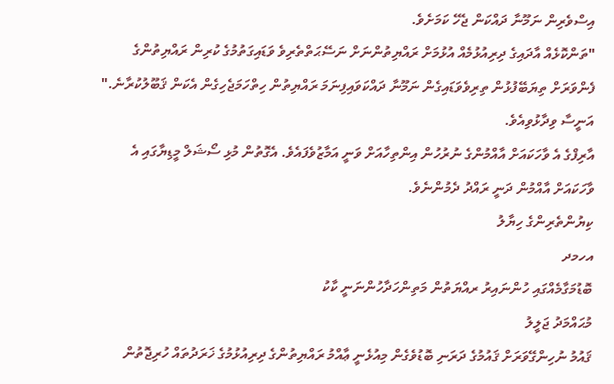އިސްވެރިން ނަމޫނާ ދައްކަން ޖެހޭ ކަމަށެވެ.
"ތަންކޮޅެއް އާދައިގެ ދިރިއުޅުމެއް އުޅުމަށް ރައްޔިތުންނަށް ނަސޭޙަތްތެރިވެ ވަޑައިގަތުމުގެ ކުރިން ރައްޔިތުންގެ ފެންވަރަށް ތިޔަބޭފުޅުން ތިރިވެވަޑައިގެން ނަމޫނާ ދައްކަވައިފިނަމަ ރައްޔިތުން ހިތްހަމަޖެހިގެން އެކަން ޤަބޫލުކުރާނެ." އަނީސާ ވިދާޅުވިއެވެ.
އާރިފްގެ އެ ވާހަކައަށް އާއްމުންގެ ނުރުހުން އިންތިހާއަށް ވަނީ އަމާޒުވެފައެވެ. އެގޮތުން މުޅި ސޯޝަލް މީޑިޔާގައި އެ ވާހަކައަށް އާއްމުން ދަނީ ރައްދު ދެމުންނެވެ.
ކިޔުންތެރިންގެ ހިޔާލު
އހމދ
ބޮޑުމަގާމެއްގައި ހުންނައިރު ރއްޔަތުން މަތިންހަދާހުންނަނީ ކާކު
މުޙައްމަދު ޖަލީލު
ޤައުމު ނުހިންގޭވަރަށް ޤައުމުގެ ދަރަނި ބޮޑުވެގެން މިއުޅެނީ ޢާއްމު ރައްޔިތުންގެ ދިރިއުޅުމުގެ ޚަރަދުތައް ހުރިޖޮތުން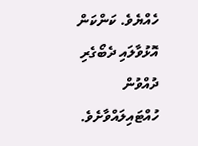ހެއްޔެވެ. ކަންކަން އޮޅުވާލައި ދެބޯގެރި ދުއްވުން ހުއްޓައިލައްވާށެވެ.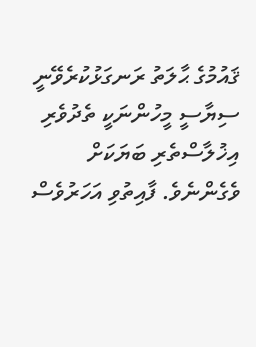ޤައުމުގެ ޙާލަތު ރަނގަޅުކުރެވޭނީ ސިޔާސީ މީހުންނަކީ ތެދުވެރި އިޚުލާސްތެރި ބަޔަކަށް ވެގެންނެވެ. ފާއިތުވި އަހަރުވެސް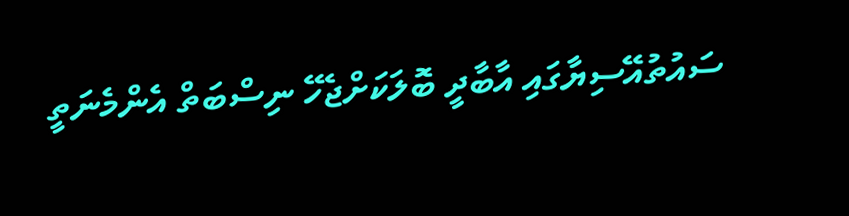ސައުތުއޭސިޔާގައި އާބާދީ ބޮލަކަށްޖެހޭ ނިސްބަތް އެންމެނަތީ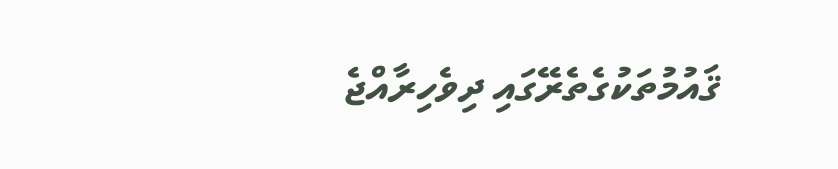ޤައުމުތަކުގެތެރޭގައި ދިވެހިރާއްޖެ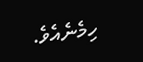ހިމެނެއެވެ.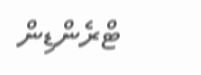ޓްރެންޑިން